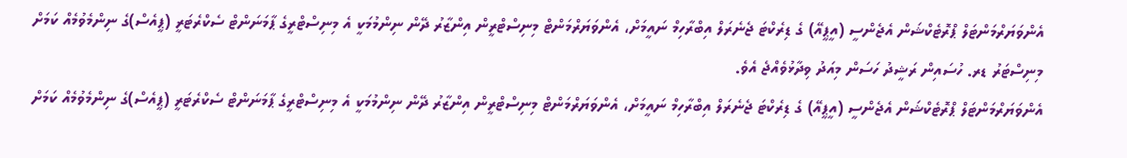އެންވަޔަރްމަންޓަލް ޕްރޮޓެކްޝަން އެޖެންސީ (އީޕީއޭ) ގެ ޑިރެކްޓަ ޖެނެރަލް އިބްރާހިމް ނައީމަށް، އެންވަޔަރްމަންޓް މިނިސްޓްރީން އިންޒާރު ދޭން ނިންމުމަކީ އެ މިނިސްޓްރީގެ ޕާމަނަންޓް ސެކްރެޓަރީ (ޕީއެސް)ގެ ނިންމެވުމެއް ކަމަށް މިނިސްޓަރު ޑރ. ހުސައިން ރަޝީދު ހަސަން މިއަދު ވިދާޅުވެއްޖެ އެވެ.
އެންވަޔަރްމަންޓަލް ޕްރޮޓެކްޝަން އެޖެންސީ (އީޕީއޭ) ގެ ޑިރެކްޓަ ޖެނެރަލް އިބްރާހިމް ނައީމަށް، އެންވަޔަރްމަންޓް މިނިސްޓްރީން އިންޒާރު ދޭން ނިންމުމަކީ އެ މިނިސްޓްރީގެ ޕާމަނަންޓް ސެކްރެޓަރީ (ޕީއެސް)ގެ ނިންމެވުމެއް ކަމަށް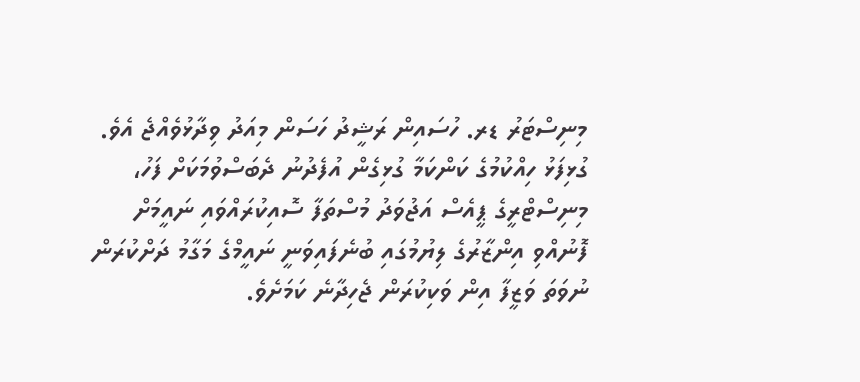މިނިސްޓަރު ޑރ. ހުސައިން ރަޝީދު ހަސަން މިއަދު ވިދާޅުވެއްޖެ އެވެ.
ގުޅިފަޅު ހިއްކުމުގެ ކަންކަމާ ގުޅިގެން އުފެދުނު ދެބަސްވުމަކަށް ފަހު، މިނިސްޓްރީގެ ޕީއެސް އަޖުވަދު މުސްތަފާ ސޮއިކުރައްވައި ނައީމަށް ފޮނުއްވި އިންޒާރުގެ ލިޔުމުގައި ބުނެފައިވަނީ ނައީމްގެ މަގާމު ދަށްކުރަން ނުވަތަ ވަޒީފާ އިން ވަކިކުރަން ޖެހިދާނެ ކަމަށެވެ.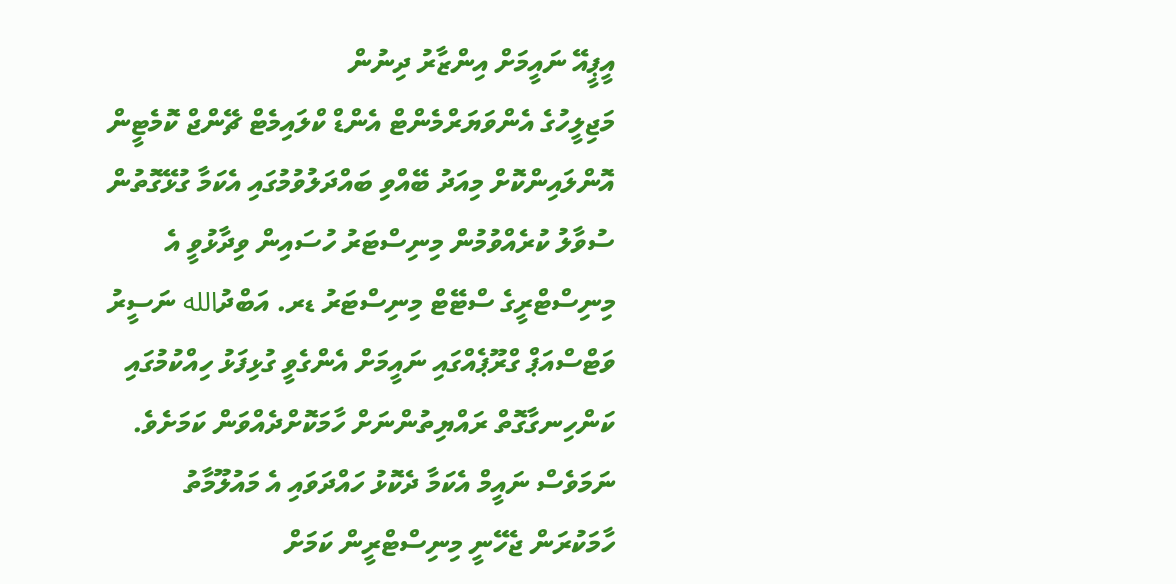އީޕީއޭ ނައީމަށް އިންޒާރު ދިނުން
މަޖިލީހުގެ އެންވަޔަރްމެންޓް އެންޑް ކްލައިމެޓް ޗޭންޖް ކޮމެޓީން އޮންލައިންކޮށް މިއަދު ބޭއްވި ބައްދަލުވުމުގައި އެކަމާ ގުޅޭގޮތުން ސުވާލު ކުރެއްވުމުން މިނިސްޓަރު ހުސައިން ވިދާޅުވީ އެ މިނިސްޓްރީގެ ސްޓޭޓް މިނިސްޓަރު ޑރ. އަބްދުالله ނަސީރު ވަޓްސްއަޕް ގްރޫޕެއްގައި ނައީމަށް އެންގެވީ ގުޅިފަޅު ހިއްކުމުގައި ކަންހިނގާގޮތް ރައްޔިތުންނަށް ހާމަކޮށްދެއްވަން ކަމަށެވެ. ނަމަވެސް ނައީމް އެކަމާ ދެކޮޅު ހައްދަވައި އެ މައުލޫމާތު ހާމަކުރަން ޖެހޭނީ މިނިސްޓްރީން ކަމަށް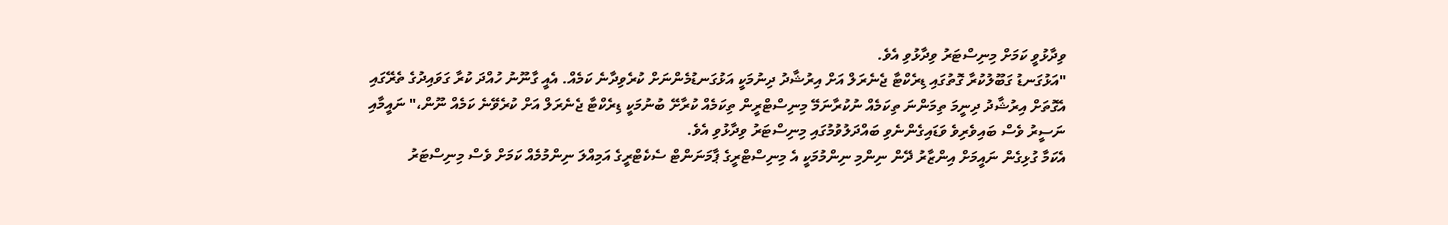ވިދާޅުވީ ކަމަށް މިނިސްޓަރު ވިދާޅުވި އެވެ.
"އަޅުގަނޑު ގަބޫލުކުރާ ގޮތުގައި ޑިރެކްޓާ ޖެނެރަލް އަށް އިރުޝާދު ދިނުމަކީ އަޅުގަނޑުމެންނަށް ކުރެވިދާނެ ކަމެއް. އެއީ ގާނޫނު ހުއްދަ ކުރާ ގަވައިދުގެ ތެރޭގައި އެގޮތަށް އިރުޝާދު ދިނީމަ ތިމަންނަ ތިކަމެއް ނުކުރާނަމޭ މިނިސްޓްރީން ތިކަމެއް ކުރާށޭ ބުނުމަކީ ޑިރެކްޓާ ޖެނެރަލް އަށް ކުރެވޭނެ ކަމެއް ނޫން،" ނައީމާއި ނަސީރު ވެސް ބައިވެރިވެ ވަޑައިގެންނެވި ބައްދަލުވުމުގައި މިނިސްޓަރު ވިދާޅުވި އެވެ.
އެކަމާ ގުޅިގެން ނައީމަށް އިންޒާރު ދޭން ނިންމި ނިންމުމަކީ އެ މިނިސްޓްރީގެ ޕާމަނަންޓް ސެކެޓްރީގެ އަމިއްލަ ނިންމުމެއް ކަމަށް ވެސް މިނިސްޓަރު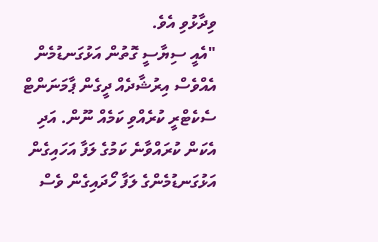ވިދާޅުވި އެވެ.
"އެއީ ސިޔާސީ ގޮތުން އަޅުގަނޑުމެން އެއްވެސް އިރުޝާދެއް ދީގެން ޕާމަނަންޓް ސެކެޓްރީ ކުރެއްވި ކަމެއް ނޫން. އަދި އެކަން ކުރައްވާނެ ކަމުގެ ލަފާ އަހައިގެން އަޅުގަނޑުމެންގެ ލަފާ ހޯދައިގެން ވެސް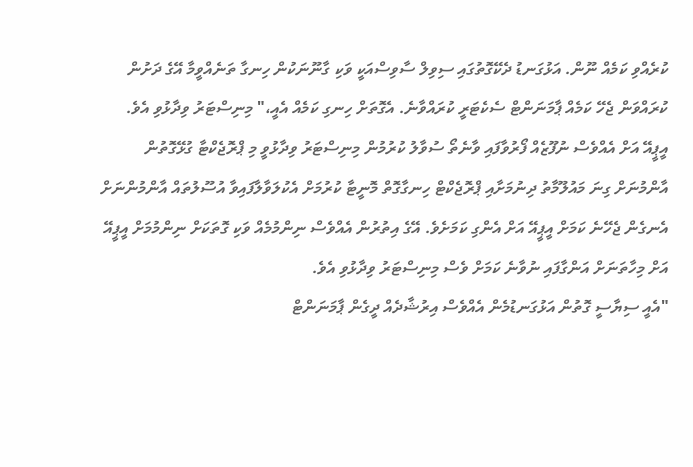ކުރެއްވި ކަމެއް ނޫން. އަޅުގަނޑު ދެކޭގޮތުގައި ސިވިލް ސާވިސްއަކީ ވަކި ގާނޫނަކުން ހިނގާ ތަނެއްވީމާ އޭގެ ދަށުން ކުރައްވަން ޖެހޭ ކަމެއް ޕާމަނަންޓް ސެކެޓަރީ ކުރައްވާނެ. އެގޮތަށް ހިނގި ކަމެއް އެއީ،" މިނިސްޓަރު ވިދާޅުވި އެވެ.
އީޕީއޭ އަށް އެއްވެސް ނުފޫޒެއް ފޯރުވާފައި ވާނެތޯ ސުވާލު ކުރުމުން މިނިސްޓަރު ވިދާޅުވީ މި ޕްރޮޖެކްޓާ ގުޅޭގޮތުން އާންމުނަށް ގިނަ މައުލޫމާތު ދިނުމަށާއި ޕްރޮޖެކްޓް ހިނގާގޮތް މޮނީޓާ ކުރުމަށް އެކުލަވާލާފައިވާ އުސޫލުތައް އާންމުންނަށް އެނގެން ޖެހޭނެ ކަމަށް އީޕީއޭ އަށް އެންގި ކަމަށެވެ. އޭގެ އިތުރުން އެއްވެސް ނިންމުމެއް ވަކި ގޮތަކަށް ނިންމުމަށް އީޕީއޭ އަށް މިހާތަނަށް އަންގާފައި ނުވާނެ ކަމަށް ވެސް މިނިސްޓަރު ވިދާޅުވި އެވެ.
"އެއީ ސިޔާސީ ގޮތުން އަޅުގަނޑުމެން އެއްވެސް އިރުޝާދެއް ދީގެން ޕާމަނަންޓް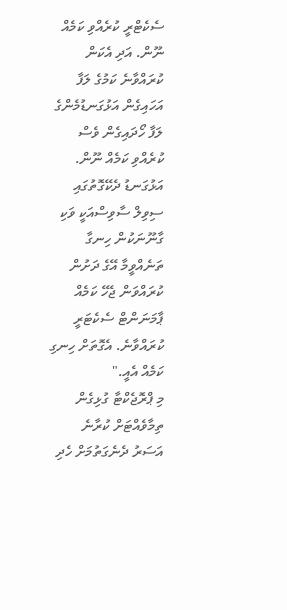ސެކެޓްރީ ކުރެއްވި ކަމެއް ނޫން. އަދި އެކަން ކުރައްވާނެ ކަމުގެ ލަފާ އަހައިގެން އަޅުގަނޑުމެންގެ ލަފާ ހޯދައިގެން ވެސް ކުރެއްވި ކަމެއް ނޫން. އަޅުގަނޑު ދެކޭގޮތުގައި ސިވިލް ސާވިސްއަކީ ވަކި ގާނޫނަކުން ހިނގާ ތަނެއްވީމާ އޭގެ ދަށުން ކުރައްވަން ޖެހޭ ކަމެއް ޕާމަނަންޓް ސެކެޓަރީ ކުރައްވާނެ. އެގޮތަށް ހިނގި ކަމެއް އެއީ."
މި ޕްރޮޖެކްޓާ ގުޅިގެން ތިމާވެއްޓަށް ކުރާނެ އަސަރު ދެނެގަތުމަށް ހެދި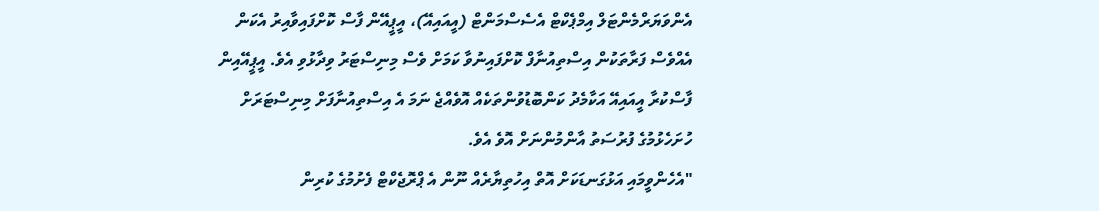އެންވަޔަރްމެންޓަލް އިމްޕެކްޓް އެސެސްމަންޓް (އީއައިއޭ)، އީޕީއޭން ފާސް ކޮށްފައިވާއިރު އެކަން އެއްވެސް ފަރާތަކުން އިސްތިއުނާފް ކޮށްފައިނުވާ ކަމަށް ވެސް މިނިސްޓަރު ވިދާޅުވި އެވެ. އީޕީއޭއިން ފާސްކުރާ އީއައިއޭ އަކާމެދު ކަންބޮޑުވުންތަކެއް އޮވެއްޖެ ނަމަ އެ އިސްތިއުނާފަށް މިނިސްޓަރަށް ހުށަހެޅުމުގެ ފުރުސަތު އާންމުންނަށް އޮވެ އެވެ.
"އެހެންވީމައި އަޅުގަނޑަކަށް އޮތް އިހުތިޔާރެއް ނޫން އެ ޕްރޮޖެކްޓް ފެށުމުގެ ކުރިން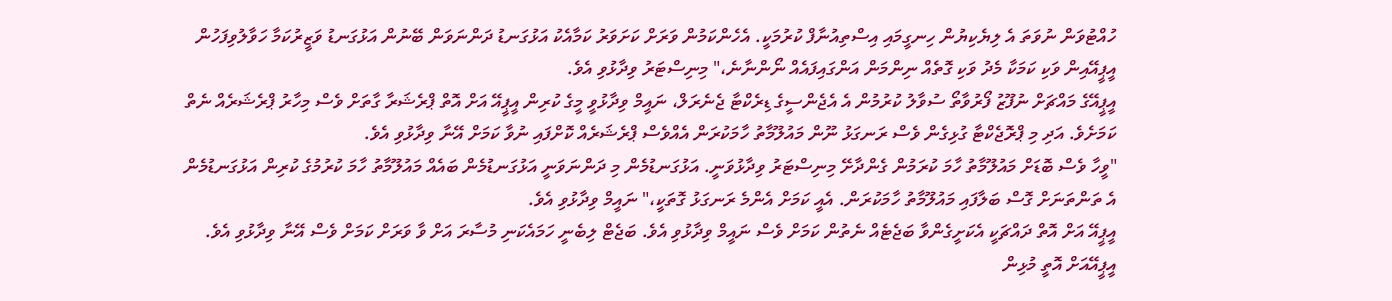ހުއްޓުވަން ނުވަތަ އެ ލިޔެކިޔުން ހިނގީމައި އިސްތިއުނާފް ކުރުމަކީ. އެހެންކަމުން ވަރަށް ކަށަވަރު ކަމާއެކު އަޅުގަނޑު ދަންނަވަން ބޭނުން އަޅުގަނޑު ވަޒީރުކަމާ ހަވާލުވިފަހުން އީޕީއޭއިން ވަކި ކަމަކާ މެދު ވަކި ގޮތެއް ނިންމަން އަންގައިފައެއް ނޯންނާނެ،" މިނިސްޓަރު ވިދާޅުވި އެވެ.
އީޕީއޭގެ މައްޗަށް ނުފޫޒު ފޯރުވާތޯ ސުވާލު ކުރުމުން އެ އެޖެންސީގެ ޑިރެކްޓާ ޖެނެރަލް، ނައީމް ވިދާޅުވީ މީގެ ކުރިން އީޕީއޭ އަށް އޮތް ޕްރެޝަރާ ގާތަށް ވެސް މިހާރު ޕްރެޝަރެއް ނެތް ކަމަށެވެ. އަދި މި ޕްރޮޖެކްޓާ ގުޅިގެން ވެސް ރަނގަޅު ނޫން މައުލޫމާތު ހާމަކުރަން އެއްވެސް ޕްރެޝަރެއް ކޮށްފައި ނުވާ ކަމަށް އޭނާ ވިދާޅުވި އެވެ.
"ވީހާ ވެސް ބޮޑަށް މައުލޫމާތު ހާމަ ކުރަމުން ގެންދާށޭ މިނިސްޓަރު ވިދާޅުވަނީ. އަޅުގަނޑުމެން މި ދަންނަވަނީ އަޅުގަނޑުމެން ބައެއް މައުލޫމާތު ހާމަ ކުރުމުގެ ކުރިން އަޅުގަނޑުމެން އެ ތަންތަނަށް ގޮސް ބަލާފައި މައުލޫމާތު ހާމަކުރަން. އެއީ ކަމަށް އެންމެ ރަނގަޅު ގޮތަކީ،" ނައީމް ވިދާޅުވި އެވެ.
އީޕީއޭ އަށް އޮތް ދައްޗަކީ އެކަށީގެންވާ ބަޖެޓެއް ނެތުން ކަމަށް ވެސް ނައީމް ވިދާޅުވި އެވެ. ބަޖެޓް ލިބެނީ ހަމައެކަނި މުސާރަ އަށް ވާ ވަރަށް ކަމަށް ވެސް އޭނާ ވިދާޅުވި އެވެ.
އީޕީއޭއަށް އޮތީ މުޅިން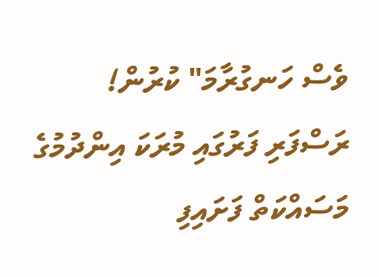ވެސް ހަނގުރާމަ" ކުރުން!
ރަސްފަރި ފަރުގައި މުރަކަ އިންދުމުގެ މަސައްކަތް ފަށައިފި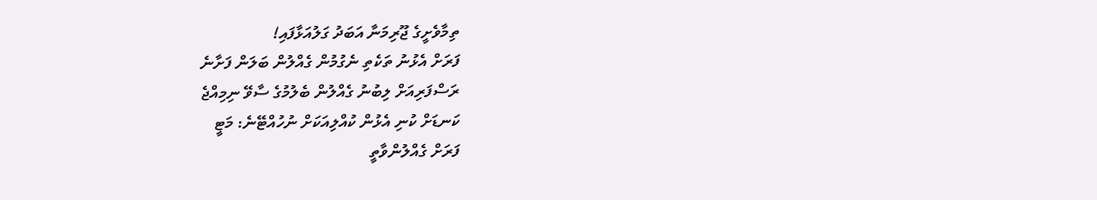ތިމާވެށީގެ ޖޫރިމަނާ އަބަދު ގަލުއަޅާފައި!
ފަރަށް އެޅުނު ތަކެތި ނެގުމުން ގެއްލުން ބަލަން ފަށާނެ
ރަސްފަރިއަށް ލިބުނު ގެއްލުން ބެލުމުގެ ސާވޭ ނިމިއްޖެ
ކަނޑަށް ކުނި އެޅުން ކުއްލިއަކަށް ނުހުއްޓޭނެ: މަޓީ
ފަރަށް ގެއްލުންވާތީ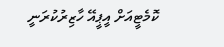ކޮމެޓީއަށް އީޕީއޭ ހާޒިރުކުރަނީ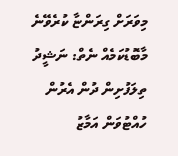މިވަރަށް ގިރަންޏާ ކުރެވޭނެ މާބޮޑުކަމެއް ނެތް: ނަޝީދު
ތިލަފުށިން ދުން އެރުން ހުއްޓުވަން އަމާޒު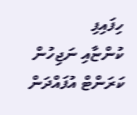ހިފައިފި
ކުންޏާއި ނަޖިހުން ކަރަންޓް އުފައްދަން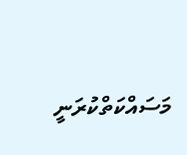މަސައްކަތްކުރަނީ